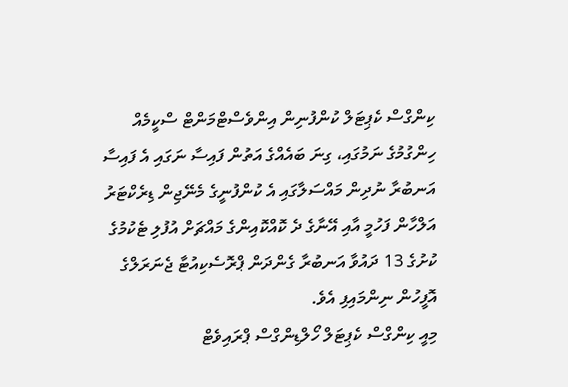ކިންގްސް ކެޕިޓަލް ކުންފުނިން އިންވެސްޓްމަންޓް ސްކީމެއް ހިންގުމުގެ ނަމުގައި، ގިނަ ބައެއްގެ އަތުން ފައިސާ ނަގައި އެ ފައިސާ އަނބުރާ ނުދިން މައްސަލާގައި އެ ކުންފުނީގެ މެނޭޖިން ޑިރެކްޓަރު އަލްހާން ފަހުމީ އާއި އޭނާގެ ދެ ކޮއްކޮއިންގެ މައްޗަށް އުފުލި ޓެކުމުގެ ކުށުގެ 13 ދައުވާ އަނބުރާ ގެންދަން ޕްރޮސެކިއުޓާ ޖެނަރަލްގެ އޮފީހުން ނިންމައިފި އެވެ.
މިއީ ކިންގްސް ކެޕިޓަލް ހޯލްޑިންގްސް ޕްރައިވެޓް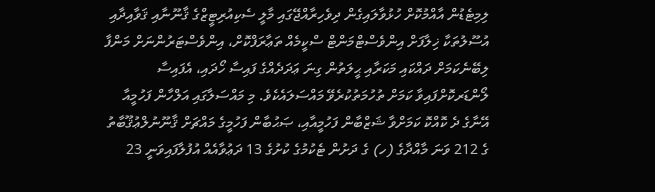ލިމިޓެޑުން އާއްމުކޮށް ހުޅުވާލައިގެން ދިވެހިރާއްޖޭގައި މާލީ ސެކިއުރިޓީޒްގެ ޤާނޫނާއި ޤަވާއިދާއި އުސޫލުތަކާ ޚިލާފަށް އިންވެސްޓްމަންޓް ސްކީމެއް ތަޢާރަފްކޮށް، އިންވެސްޓަރުންނަށް މަންފާ ލިބޭނެކަމަށް ދައްކައި މަކަރާއި ޙީލަތުން ގިނަ ޢަދަދެއްގެ ފައިސާ ހޯދައި، އެފައިސާ ލޯންޑަރކޮށްފައިވާ ކަމަށް ތުހުމަތުކުރެވޭ މައްސަލައެކެވެ. މި މައްސަލާގައި އަލްހާން ފަހުމީއާ އޭނާގެ ދެ ކޮއްކޮ ކަމަށްވާ ޝަޒްބާން ފަހުމީއާއި، ޞަޙުބާން ފަހުމީގެ މައްޗަށް ޤާނޫނުލްޢުޤޫބާތު ގެ 212 ވަނަ މާއްދާގެ (ހ) ގެ ދަށުން ޓެކުމުގެ ކުށުގެ 13 ދަޢުވާއެއް އުފުލާފައިވަނީ 23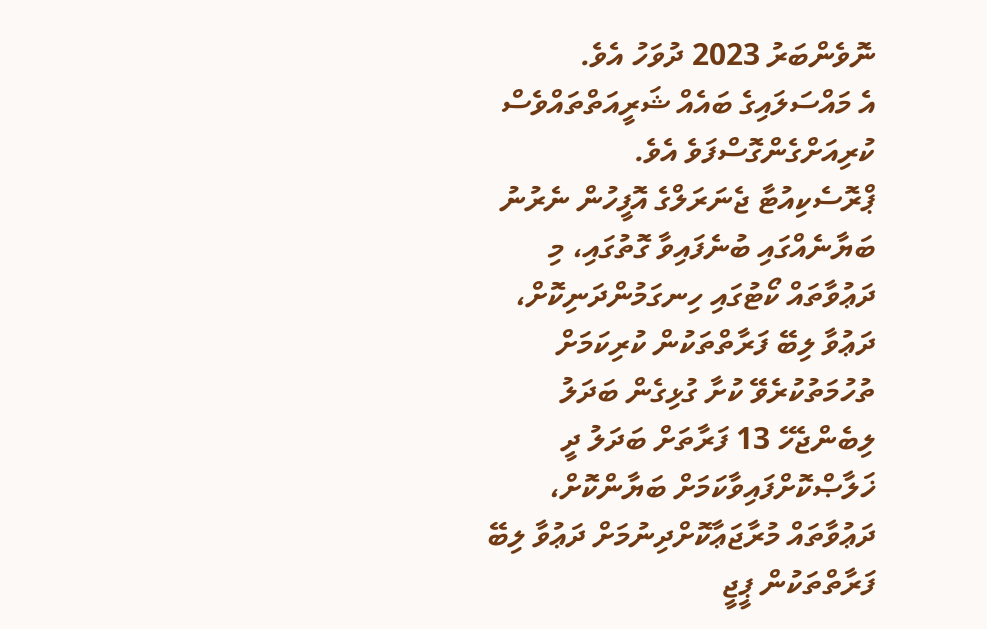ނޮވެންބަރު 2023 ދުވަހު އެވެ.
އެ މައްސަލައިގެ ބައެއް ޝަރީއަތްތައްވެސް ކުރިއަށްގެންގޮސްފަވެ އެވެ.
ޕްރޮސެކިއުޓާ ޖެނަރަލްގެ އޮފީހުން ނެރުނު ބަޔާނެއްގައި ބުނެފައިވާ ގޮތުގައި، މި ދަޢުވާތައް ކޯޓުގައި ހިނގަމުންދަނިކޮށް، ދަޢުވާ ލިބޭ ފަރާތްތަކުން ކުރިކަމަށް ތުހުމަތުކުރެވޭ ކުށާ ގުޅިގެން ބަދަލު ލިބެންޖެހޭ 13 ފަރާތަށް ބަދަލު ދީ ޚަލާޞްކޮށްފައިވާކަމަށް ބަޔާންކޮށް، ދަޢުވާތައް މުރާޖަޢާކޮށްދިނުމަށް ދަޢުވާ ލިބޭ ފަރާތްތަކުން ޕީޖީ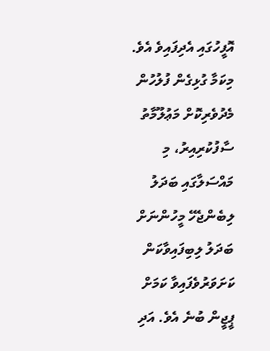އޮފީހުގައި އެދިފައިވެ އެވެ. މިކަމާ ގުޅިގެން ފުލުހުން މެދުވެރިކޮށް މަޢުލޫމާތު ސާފުކުރިއިރު، މި މައްސަލާގައި ބަދަލު ލިބެންޖެހޭ މީހުންނަށް ބަދަލު ލިބިފައިވާކަން ކަށަވަރުވެފައިވާ ކަމަށް ޕީޖީން ބުނެ އެވެ. އަދި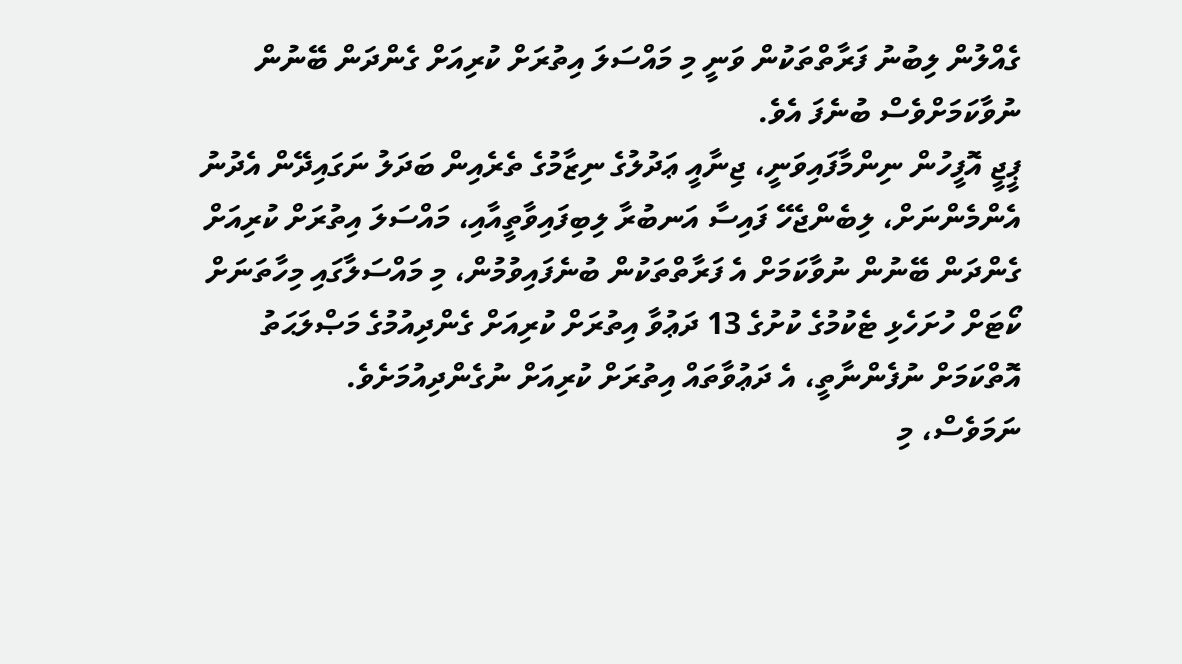ގެއްލުން ލިބުނު ފަރާތްތަކުން ވަނީ މި މައްސަލަ އިތުރަށް ކުރިއަށް ގެންދަން ބޭނުން ނުވާކަމަށްވެސް ބުނެފަ އެވެ.
ޕީޖީ އޮފީހުން ނިންމާފައިވަނީ، ޖިނާއީ ޢަދުލުގެ ނިޒާމުގެ ތެރެއިން ބަދަލު ނަގައިދޭން އެދުނު އެންމެންނަށް، ލިބެންޖެހޭ ފައިސާ އަނބުރާ ލިބިފައިވާތީއާއި، މައްސަލަ އިތުރަށް ކުރިއަށް ގެންދަން ބޭނުން ނުވާކަމަށް އެ ފަރާތްތަކުން ބުނެފައިވުމުން، މި މައްސަލާގައި މިހާތަނަށް ކޯޓަށް ހުށަހެޅި ޓެކުމުގެ ކުށުގެ 13 ދަޢުވާ އިތުރަށް ކުރިއަށް ގެންދިއުމުގެ މަޞްލަޙަތު އޮތްކަމަށް ނުފެންނާތީ، އެ ދަޢުވާތައް އިތުރަށް ކުރިއަށް ނުގެންދިއުމަށެވެ.
ނަމަވެސް، މި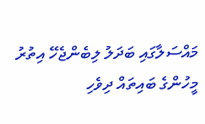މައްސަލާގައި ބަދަލު ލިބެންޖެހޭ އިތުރު މީހުންގެ ބައިތައް ދިވެހި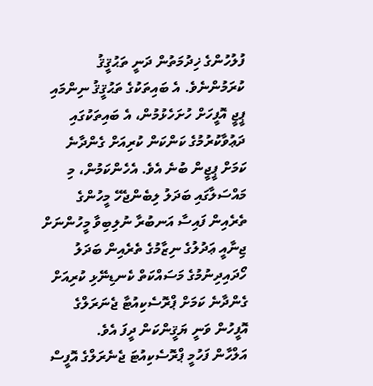ފުލުހުންގެ ޚިދުމަތުން ދަނީ ތަޙުޤީޤު ކުރަމުންނެވެ. އެ ބައިތަކުގެ ތަޙުޤީޤު ނިންމައި ޕީޖީ އޮފީހަށް ހުށަހެޅުމުން، އެ ބައިތަކުގައި ދަޢުވާކުރުމުގެ ކަންކަން ކުރިއަށް ގެންދާނެ ކަމަށް ޕީޖީން ބުނެ އެވެ. އެހެންކަމުން، މި މައްސަލާގައި ބަދަލު ލިބެންޖެހޭ މީހުންގެ ތެރެއިން ފައިސާ އަނބުރާ ނުލިބިވާ މީހުންނަށް ޖިނާއީ ޢަދުލުގެ ނިޒާމުގެ ތެރެއިން ބަދަލު ހޯދައިދިނުމުގެ މަސައްކަތް ކެނޑިނޭޅި ކުރިއަށް ގެންދާނެ ކަމަށް ޕްރޮސެކިއުޓާ ޖެނަރަލްގެ އޮފީހުން ވަނީ ޔަޤީންކަން ދީފަ އެވެ.
އަލްހާން ފަހުމީ ޕްރޮސެކިއުޓަ ޖެނެރަލްގެ އޮފީސް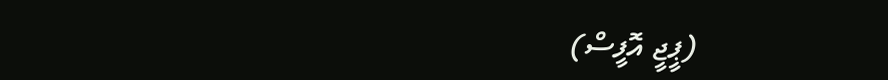(ޕީޖީ އޮފީސް)